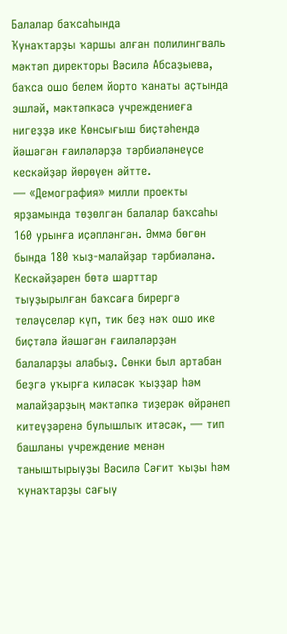Балалар баҡсаһында
Ҡунаҡтарҙы ҡаршы алған полилингваль мәктәп директоры Вәсилә Абсаҙыева, баҡса ошо белем йорто ҡанаты аҫтында эшләй, мәктәпкәсә учреждениеға нигеҙҙә ике Көнсығыш биҫтәһендә йәшәгән ғаиләләрҙә тәрбиәләнеүсе кескәйҙәр йөрөүен әйтте.
— «Демография» милли проекты ярҙамында төҙөлгән балалар баҡсаһы 160 урынға иҫәпләнгән. Әммә бөгөн бында 180 ҡыҙ-малайҙар тәрбиәләнә. Кескәйҙәрен бөтә шарттар тыуҙырылған баҡсаға бирергә теләүселәр күп, тик беҙ нәҡ ошо ике биҫтәлә йәшәгән ғаиләләрҙән балаларҙы алабыҙ. Сөнки был артабан беҙгә уҡырға киләсәк ҡыҙҙар һәм малайҙарҙың мәктәпкә тиҙерәк өйрәнеп китеүҙәренә булышлыҡ итәсәк, — тип башланы учреждение менән таныштырыуҙы Вәсилә Сәғит ҡыҙы һәм ҡунаҡтарҙы сағыу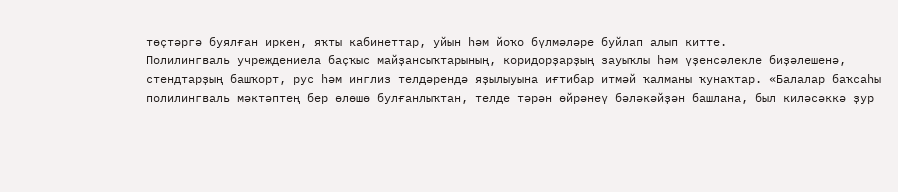төҫтәргә буялған иркен, яҡты кабинеттар, уйын һәм йоҡо бүлмәләре буйлап алып китте.
Полилингваль учреждениела баҫҡыс майҙансыҡтарының, коридорҙарҙың зауыҡлы һәм үҙенсәлекле биҙәлешенә, стендтарҙың башҡорт, рус һәм инглиз телдәрендә яҙылыуына иғтибар итмәй ҡалманы ҡунаҡтар. «Балалар баҡсаһы полилингваль мәктәптең бер өлөшө булғанлыҡтан, телде тәрән өйрәнеү бәләкәйҙән башлана, был киләсәккә ҙур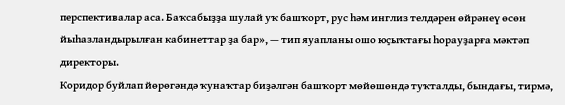перспективалар аса. Баҡсабыҙҙа шулай уҡ башҡорт, рус һәм инглиз телдәрен өйрәнеү өсөн йыһазландырылған кабинеттар ҙа бар», — тип яуапланы ошо юҫыҡтағы һорауҙарға мәктәп директоры.
Коридор буйлап йөрөгәндә ҡунаҡтар биҙәлгән башҡорт мөйөшөндә туҡталды, бындағы, тирмә,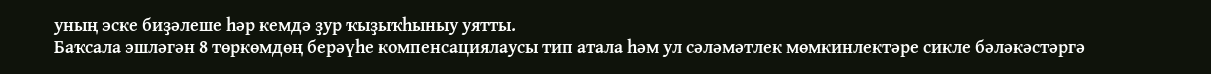уның эске биҙәлеше һәр кемдә ҙур ҡыҙыҡһыныу уятты.
Баҡсала эшләгән 8 төркөмдөң берәүһе компенсациялаусы тип атала һәм ул сәләмәтлек мөмкинлектәре сикле бәләкәстәргә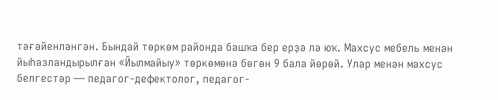тәғәйенләнгән. Бындай төркөм районда башҡа бер ерҙә лә юҡ. Махсус мебель менән йыһазландырылған «Йылмайыу» төркөмөнә бөгөн 9 бала йөрөй. Улар менән махсус белгестәр — педагог-дефектолог, педагог-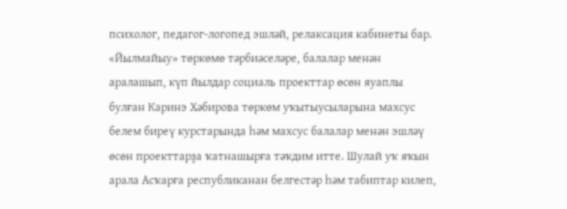психолог, педагог-логопед эшләй, релаксация кабинеты бар. «Йылмайыу» төркөмө тәрбиәселәре, балалар менән аралашып, күп йылдар социаль проекттар өсөн яуаплы булған Каринэ Хәбирова төркөм уҡытыусыларына махсус белем биреү курстарында һәм махсус балалар менән эшләү өсөн проекттарҙа ҡатнашырға тәҡдим итте. Шулай уҡ яҡын арала Асҡарға республиканан белгестәр һәм табиптар килеп,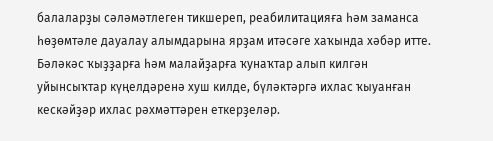балаларҙы сәләмәтлеген тикшереп, реабилитацияға һәм заманса һөҙөмтәле дауалау алымдарына ярҙам итәсәге хаҡында хәбәр итте.
Бәләкәс ҡыҙҙарға һәм малайҙарға ҡунаҡтар алып килгән уйынсыҡтар күңелдәренә хуш килде, бүләктәргә ихлас ҡыуанған кескәйҙәр ихлас рәхмәттәрен еткерҙеләр.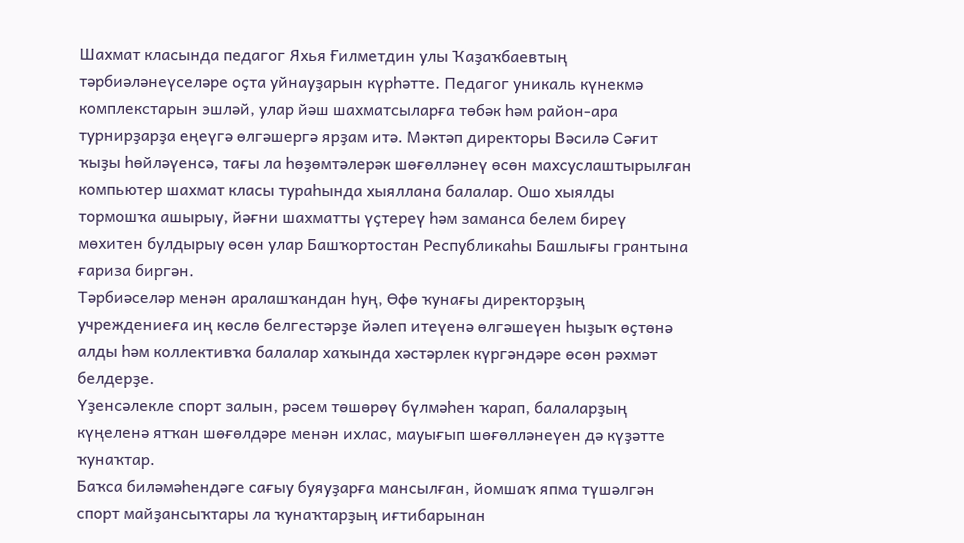Шахмат класында педагог Яхья Ғилметдин улы Ҡаҙаҡбаевтың тәрбиәләнеүселәре оҫта уйнауҙарын күрһәтте. Педагог уникаль күнекмә комплекстарын эшләй, улар йәш шахматсыларға төбәк һәм район-ара турнирҙарҙа еңеүгә өлгәшергә ярҙам итә. Мәктәп директоры Вәсилә Сәғит ҡыҙы һөйләүенсә, тағы ла һөҙөмтәлерәк шөғөлләнеү өсөн махсуслаштырылған компьютер шахмат класы тураһында хыяллана балалар. Ошо хыялды тормошҡа ашырыу, йәғни шахматты үҫтереү һәм заманса белем биреү мөхитен булдырыу өсөн улар Башҡортостан Республикаһы Башлығы грантына ғариза биргән.
Тәрбиәселәр менән аралашҡандан һуң, Өфө ҡунағы директорҙың учреждениеға иң көслө белгестәрҙе йәлеп итеүенә өлгәшеүен һыҙыҡ өҫтөнә алды һәм коллективҡа балалар хаҡында хәстәрлек күргәндәре өсөн рәхмәт белдерҙе.
Үҙенсәлекле спорт залын, рәсем төшөрөү бүлмәһен ҡарап, балаларҙың күңеленә ятҡан шөғөлдәре менән ихлас, мауығып шөғөлләнеүен дә күҙәтте ҡунаҡтар.
Баҡса биләмәһендәге сағыу буяуҙарға мансылған, йомшаҡ япма түшәлгән спорт майҙансыҡтары ла ҡунаҡтарҙың иғтибарынан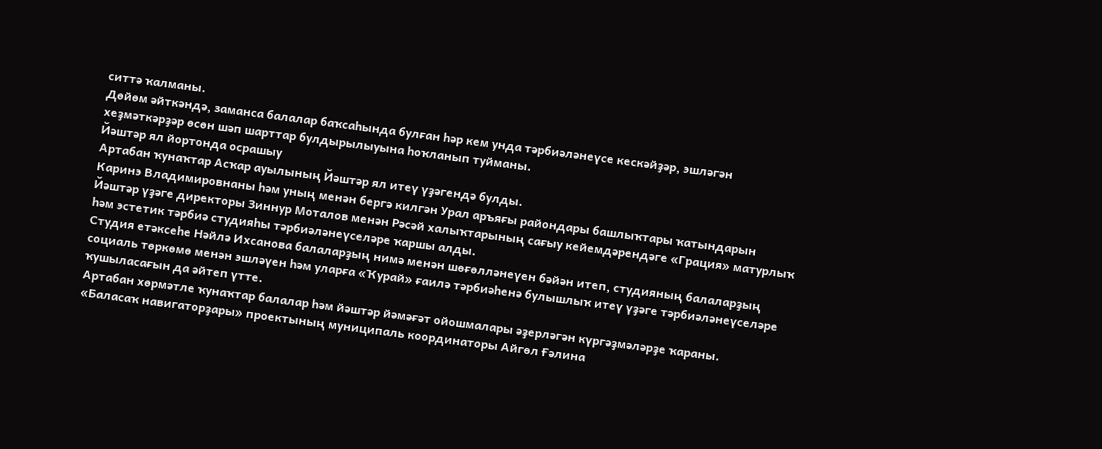ситтә ҡалманы.
Дөйөм әйткәндә, заманса балалар баҡсаһында булған һәр кем унда тәрбиәләнеүсе кескәйҙәр, эшләгән хеҙмәткәрҙәр өсөн шәп шарттар булдырылыуына һоҡланып туйманы.
Йәштәр ял йортонда осрашыу
Артабан ҡунаҡтар Асҡар ауылының Йәштәр ял итеү үҙәгендә булды.
Каринэ Владимировнаны һәм уның менән бергә килгән Урал аръяғы райондары башлыҡтары ҡатындарын Йәштәр үҙәге директоры Зиннур Моталов менән Рәсәй халыҡтарының сағыу кейемдәрендәге «Грация» матурлыҡ һәм эстетик тәрбиә студияһы тәрбиәләнеүселәре ҡаршы алды.
Студия етәксеһе Нәйлә Ихсанова балаларҙың нимә менән шөғөлләнеүен бәйән итеп, студияның балаларҙың социаль төркөмө менән эшләүен һәм уларға «Ҡурай» ғаилә тәрбиәһенә булышлыҡ итеү үҙәге тәрбиәләнеүселәре ҡушыласағын да әйтеп үтте.
Артабан хөрмәтле ҡунаҡтар балалар һәм йәштәр йәмәғәт ойошмалары әҙерләгән күргәҙмәләрҙе ҡараны.
«Баласаҡ навигаторҙары» проектының муниципаль координаторы Айгөл Ғәлина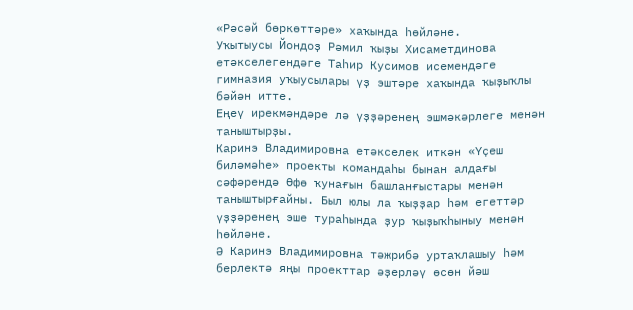«Рәсәй бөркөттәре» хаҡында һөйләне.
Уҡытыусы Йондоҙ Рәмил ҡыҙы Хисаметдинова етәкселегендәге Таһир Кусимов исемендәге гимназия уҡыусылары үҙ эштәре хаҡында ҡыҙыҡлы бәйән итте.
Еңеү ирекмәндәре лә үҙҙәренең эшмәкәрлеге менән таныштырҙы.
Каринэ Владимировна етәкселек иткән «Үҫеш биләмәһе» проекты командаһы бынан алдағы сәфәрендә Өфө ҡунағын башланғыстары менән таныштырғайны. Был юлы ла ҡыҙҙар һәм егеттәр үҙҙәренең эше тураһында ҙур ҡыҙыҡһыныу менән һөйләне.
Ә Каринэ Владимировна тәжрибә уртаҡлашыу һәм берлектә яңы проекттар әҙерләү өсөн йәш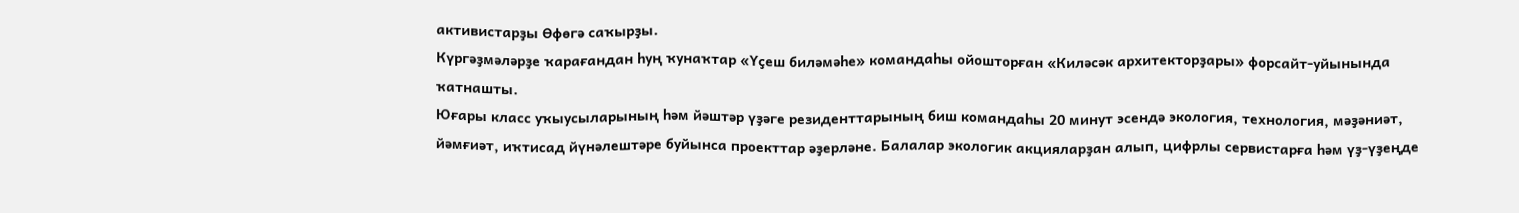активистарҙы Өфөгә саҡырҙы.
Күргәҙмәләрҙе ҡарағандан һуң ҡунаҡтар «Үҫеш биләмәһе» командаһы ойошторған «Киләсәк архитекторҙары» форсайт-уйынында ҡатнашты.
Юғары класс уҡыусыларының һәм йәштәр үҙәге резиденттарының биш командаһы 20 минут эсендә экология, технология, мәҙәниәт, йәмғиәт, иҡтисад йүнәлештәре буйынса проекттар әҙерләне. Балалар экологик акцияларҙан алып, цифрлы сервистарға һәм үҙ-үҙеңде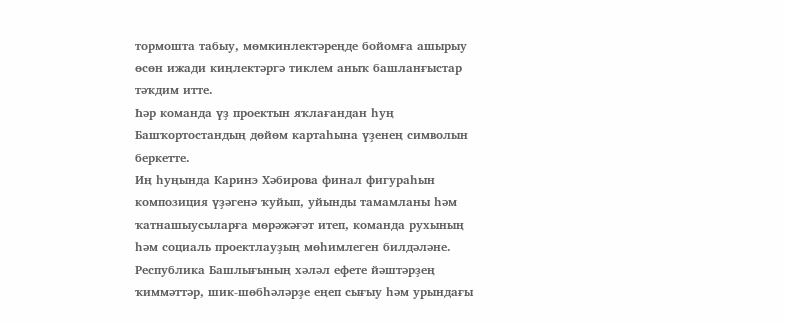тормошта табыу, мөмкинлектәреңде бойомға ашырыу өсөн ижади киңлектәргә тиклем аныҡ башланғыстар тәҡдим итте.
Һәр команда үҙ проектын яҡлағандан һуң Башҡортостандың дөйөм картаһына үҙенең символын беркетте.
Иң һуңында Каринэ Хәбирова финал фигураһын композиция үҙәгенә ҡуйып, уйынды тамамланы һәм ҡатнашыусыларға мөрәжәғәт итеп, команда рухының һәм социаль проектлауҙың мөһимлеген билдәләне.
Республика Башлығының хәләл ефете йәштәрҙең ҡиммәттәр, шик-шөбһәләрҙе еңеп сығыу һәм урындағы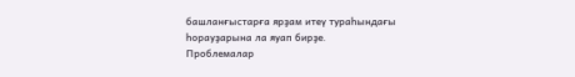башланғыстарға ярҙам итеү тураһындағы һорауҙарына ла яуап бирҙе.
Проблемалар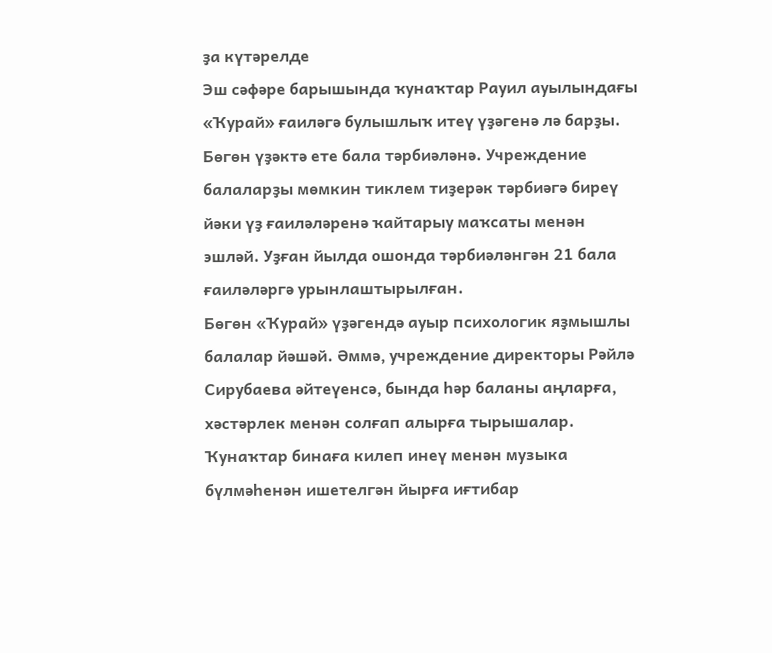ҙа күтәрелде
Эш сәфәре барышында ҡунаҡтар Рауил ауылындағы «Ҡурай» ғаиләгә булышлыҡ итеү үҙәгенә лә барҙы.
Бөгөн үҙәктә ете бала тәрбиәләнә. Учреждение балаларҙы мөмкин тиклем тиҙерәк тәрбиәгә биреү йәки үҙ ғаиләләренә ҡайтарыу маҡсаты менән эшләй. Уҙған йылда ошонда тәрбиәләнгән 21 бала ғаиләләргә урынлаштырылған.
Бөгөн «Ҡурай» үҙәгендә ауыр психологик яҙмышлы балалар йәшәй. Әммә, учреждение директоры Рәйлә Сирубаева әйтеүенсә, бында һәр баланы аңларға, хәстәрлек менән солғап алырға тырышалар.
Ҡунаҡтар бинаға килеп инеү менән музыка бүлмәһенән ишетелгән йырға иғтибар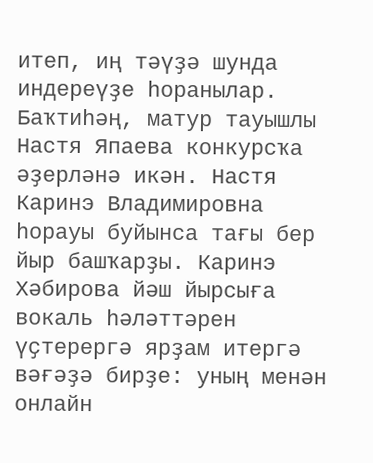итеп, иң тәүҙә шунда индереүҙе һоранылар. Баҡтиһәң, матур тауышлы Настя Япаева конкурсҡа әҙерләнә икән. Настя Каринэ Владимировна һорауы буйынса тағы бер йыр башҡарҙы. Каринэ Хәбирова йәш йырсыға вокаль һәләттәрен үҫтерергә ярҙам итергә вәғәҙә бирҙе: уның менән онлайн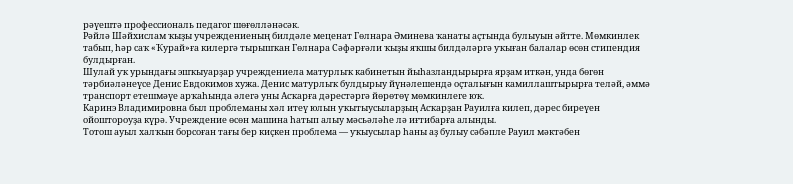рәүештә профессиональ педагог шөғөлләнәсәк.
Рәйлә Шәйхислам ҡыҙы учреждениеның билдәле меценат Гөлнара Әминева ҡанаты аҫтында булыуын әйтте. Мөмкинлек табып, һәр саҡ «Ҡурай»ға килергә тырышҡан Гөлнара Сәфәрғәли ҡыҙы яҡшы билдәләргә уҡыған балалар өсөн стипендия булдырған.
Шулай уҡ урындағы эшҡыуарҙар учреждениела матурлыҡ кабинетын йыһазландырырға ярҙам иткән, унда бөгөн тәрбиәләнеүсе Денис Евдокимов хужа. Денис матурлыҡ булдырыу йүнәлешендә оҫталығын камиллаштырырға теләй, әммә транспорт етешмәүе арҡаһында әлегә уны Асҡарға дәрестәргә йөрөтөү мөмкинлеге юҡ.
Каринэ Владимировна был проблеманы хәл итеү юлын уҡытыусыларҙың Асҡарҙан Рауилға килеп, дәрес биреүен ойоштороуҙа күрә. Учреждение өсөн машина һатып алыу мәсьәләһе лә иғтибарға алынды.
Тотош ауыл халҡын борсоған тағы бер киҫкен проблема — уҡыусылар һаны аҙ булыу сәбәпле Рауил мәктәбен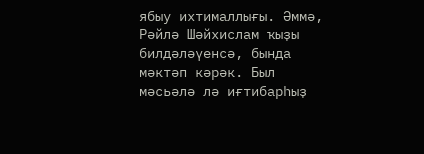ябыу ихтималлығы. Әммә, Рәйлә Шәйхислам ҡыҙы билдәләүенсә, бында мәктәп кәрәк. Был мәсьәлә лә иғтибарһыҙ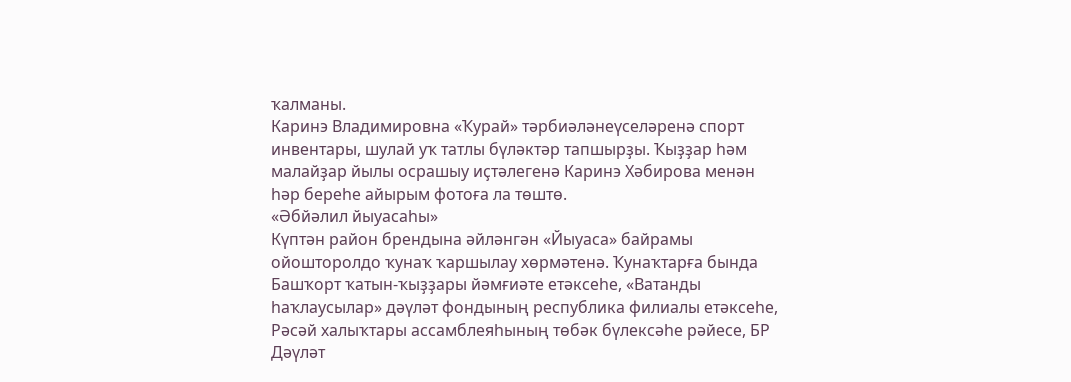ҡалманы.
Каринэ Владимировна «Ҡурай» тәрбиәләнеүселәренә спорт инвентары, шулай уҡ татлы бүләктәр тапшырҙы. Ҡыҙҙар һәм малайҙар йылы осрашыу иҫтәлегенә Каринэ Хәбирова менән һәр береһе айырым фотоға ла төштө.
«Әбйәлил йыуасаһы»
Күптән район брендына әйләнгән «Йыуаса» байрамы ойошторолдо ҡунаҡ ҡаршылау хөрмәтенә. Ҡунаҡтарға бында Башҡорт ҡатын-ҡыҙҙары йәмғиәте етәксеһе, «Ватанды һаҡлаусылар» дәүләт фондының республика филиалы етәксеһе, Рәсәй халыҡтары ассамблеяһының төбәк бүлексәһе рәйесе, БР Дәүләт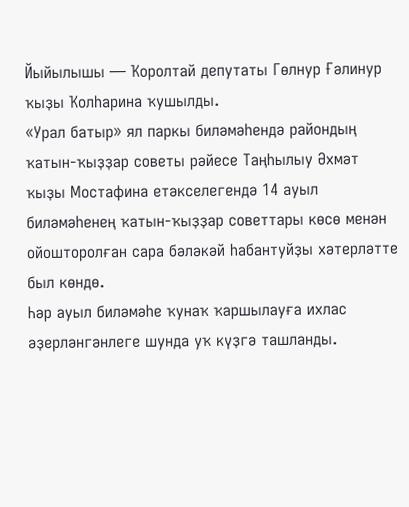Йыйылышы — Ҡоролтай депутаты Гөлнур Ғәлинур ҡыҙы Ҡолһарина ҡушылды.
«Урал батыр» ял паркы биләмәһендә райондың ҡатын-ҡыҙҙар советы рәйесе Таңһылыу Әхмәт ҡыҙы Мостафина етәкселегендә 14 ауыл биләмәһенең ҡатын-ҡыҙҙар советтары көсө менән ойошторолған сара бәләкәй һабантуйҙы хәтерләтте был көндө.
Һәр ауыл биләмәһе ҡунаҡ ҡаршылауға ихлас әҙерләнгәнлеге шунда уҡ күҙгә ташланды.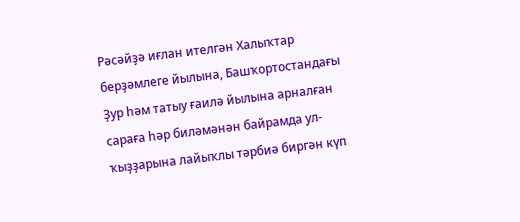Рәсәйҙә иғлан ителгән Халыҡтар берҙәмлеге йылына, Башҡортостандағы Ҙур һәм татыу ғаилә йылына арналған сараға һәр биләмәнән байрамда ул-ҡыҙҙарына лайыҡлы тәрбиә биргән күп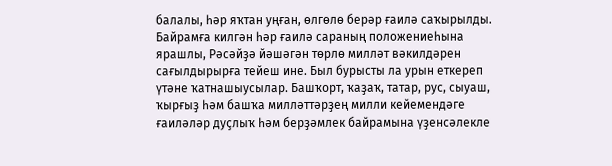балалы, һәр яҡтан уңған, өлгөлө берәр ғаилә саҡырылды. Байрамға килгән һәр ғаилә сараның положениеһына ярашлы, Рәсәйҙә йәшәгән төрлө милләт вәкилдәрен сағылдырырға тейеш ине. Был бурысты ла урын еткереп үтәне ҡатнашыусылар. Башҡорт, ҡаҙаҡ, татар, рус, сыуаш, ҡырғыҙ һәм башҡа милләттәрҙең милли кейемендәге ғаиләләр дуҫлыҡ һәм берҙәмлек байрамына үҙенсәлекле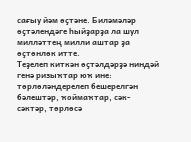сағыу йәм өҫтәне. Биләмәләр өҫтәлендәге һыйҙарҙа ла шул милләттең милли аштар ҙа өҫтөнлөк итте.
Теҙелеп киткән өҫтәлдәрҙә ниндәй генә ризыҡтар юҡ ине: төрлөләндерелеп бешерелгән бәлештәр, ҡоймаҡтар, сәк-сәктәр, төрлөсә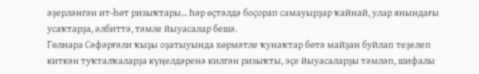әҙерләнгән ит-һөт ризыҡтары... Һәр өҫтәлдә боҫорап самауырҙар ҡайнай, улар янындағы усаҡтарҙа, әлбиттә, тәмле йыуасалар бешә.
Гөлнара Сәфәрғәли ҡыҙы оҙатыуында хөрмәтле ҡунаҡтар бөтә майҙан буйлап теҙелеп киткән туҡталҡаларҙа күңелдәренә килгән ризыҡты, эҫе йыуасаларҙы тәмләп, шифалы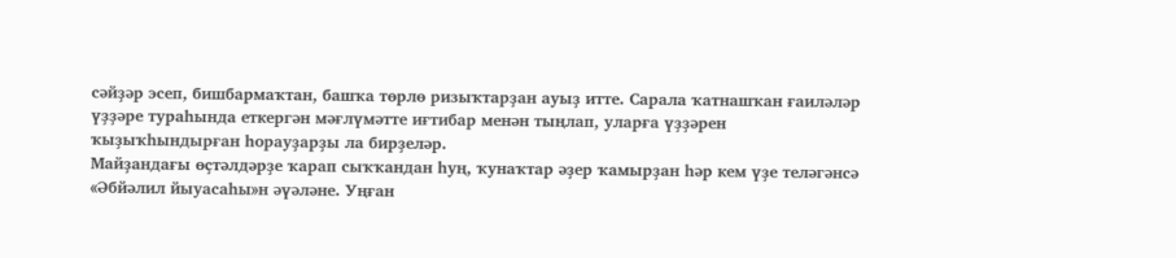сәйҙәр эсеп, бишбармаҡтан, башҡа төрлө ризыҡтарҙан ауыҙ итте. Сарала ҡатнашҡан ғаиләләр үҙҙәре тураһында еткергән мәғлүмәтте иғтибар менән тыңлап, уларға үҙҙәрен ҡыҙыҡһындырған һорауҙарҙы ла бирҙеләр.
Майҙандағы өҫтәлдәрҙе ҡарап сыҡҡандан һуң, ҡунаҡтар әҙер ҡамырҙан һәр кем үҙе теләгәнсә «Әбйәлил йыуасаһы»н әүәләне. Уңған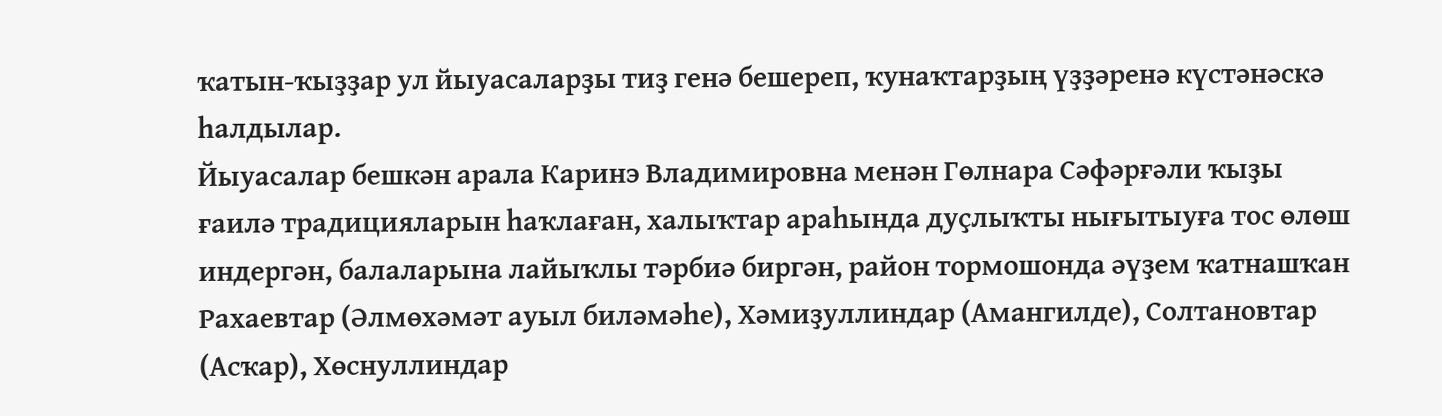ҡатын-ҡыҙҙар ул йыуасаларҙы тиҙ генә бешереп, ҡунаҡтарҙың үҙҙәренә күстәнәскә һалдылар.
Йыуасалар бешкән арала Каринэ Владимировна менән Гөлнара Сәфәрғәли ҡыҙы ғаилә традицияларын һаҡлаған, халыҡтар араһында дуҫлыҡты нығытыуға тос өлөш индергән, балаларына лайыҡлы тәрбиә биргән, район тормошонда әүҙем ҡатнашҡан Рахаевтар (Әлмөхәмәт ауыл биләмәһе), Хәмиҙуллиндар (Амангилде), Солтановтар (Асҡар), Хөснуллиндар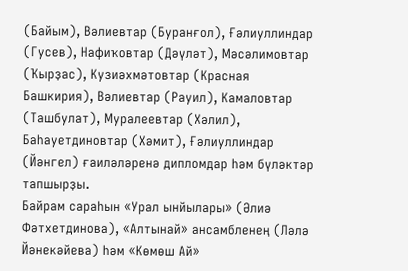(Байым), Вәлиевтар (Буранғол), Ғәлиуллиндар (Гусев), Нафиҡовтар (Дәүләт), Мәсәлимовтар (Ҡырҙас), Кузиәхмәтовтар (Красная Башкирия), Вәлиевтар (Рауил), Камаловтар (Ташбулат), Муралеевтар (Хәлил), Баһауетдиновтар (Хәмит), Ғәлиуллиндар (Йәнгел) ғаиләләренә дипломдар һәм бүләктәр тапшырҙы.
Байрам сараһын «Урал ынйылары» (Әлиә Фәтхетдинова), «Алтынай» ансамбленең (Ләлә Йәнекәйева) һәм «Көмөш Ай»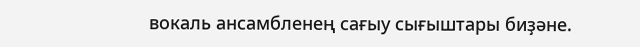вокаль ансамбленең сағыу сығыштары биҙәне.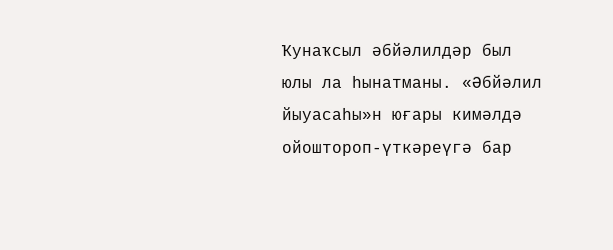Ҡунаҡсыл әбйәлилдәр был юлы ла һынатманы. «Әбйәлил йыуасаһы»н юғары кимәлдә ойоштороп-үткәреүгә бар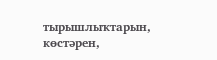тырышлыҡтарын, көстәрен,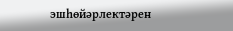эшһөйәрлектәрен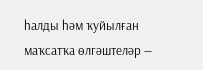һалды һәм ҡуйылған маҡсатҡа өлгәштеләр —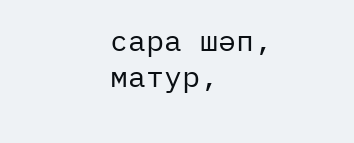сара шәп, матур,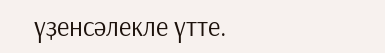үҙенсәлекле үтте.